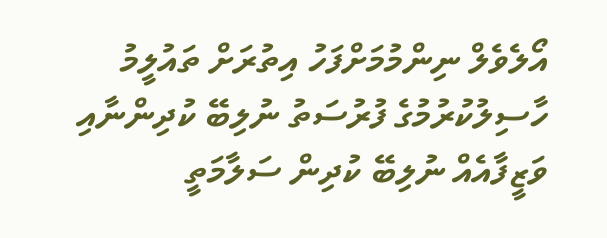އޯލެވެލް ނިންމުމަށްފަހު އިތުރަށް ތައުލީމު ހާސިލުކުރުމުގެ ފުރުސަތު ނުލިބޭ ކުދިންނާއި ވަޒީފާއެއް ނުލިބޭ ކުދިން ސަލާމަތީ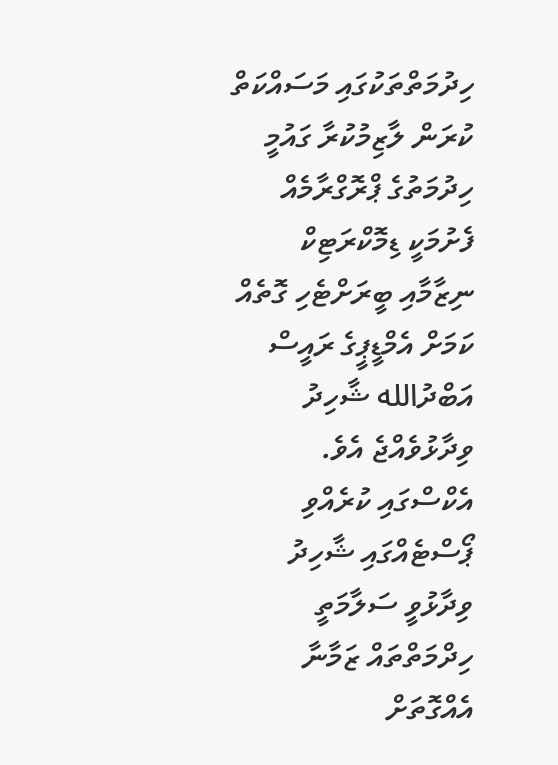ހިދުމަތްތަކުގައި މަސައްކަތް ކުރަން ލާޒިމުކުރާ ގައުމީ ހިދުމަތުގެ ޕްރޮގްރާމެއް ފެށުމަކީ ޑިމޮކްރަޓިކް ނިޒާމާއި ބީރަށްޓެހި ގޮތެއް ކަމަށް އެމްޑީޕީގެ ރައީސް އަބްދުالله ޝާހިދު ވިދާޅުވެއްޖެ އެވެ.
އެކްސްގައި ކުރެއްވި ޕޯސްޓެއްގައި ޝާހިދު ވިދާޅުވީ ސަލާމަތީ ހިދްމަތްތައް ޒަމާނާ އެއްގޮތަށް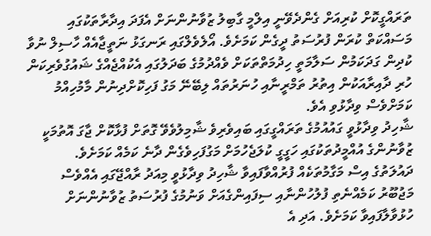ތަރައްގީކޮށް ކުރިއަށް ގެންދެވޭނީ އިލްމީ ގާބިލު ޒުވާނުންނަށް އެފަދަ އިދާރާތަކުގައި މަސައްކަތް ކުރަން ފުރުސަތު ދީގެން ކަމަށެވެ. އޯލެވެލްގައި ރަނގަޅު ނަތީޖާއެއް ހާސިލް ނުވާ ކުދިން ގަދަކަމުން ސަލާމަތީ ހިދުމަތްތަކަށް ވެއްދުމުގެ ބަދަލުގައި އެކުއްޖެއްގެ ޝައުގުވެރިކަން ހުރި ދާއިރާއަކުން އިތުރު ތަމްރީނާއި ހުނަރުތައް ލިބޭނޭ މަގު ފަހިކޮށްދިނުން މާމުހިއްމު ކަމަށްވެސް ވިދާޅުވި އެވެ.
ޝާހިދު ވިދާޅުވީ ގައުއުމުގެ ތަރައްގީގައި ބައިވެރިވެ ޝާމިލުވެވޭ ގޮތަށް ފުޅާކޮށް ޖާގަ އޮތުމަކީ ޒުވާނުންގެ އުއްމީދުތަކުގައި ހަގީގީ ކުލަޖެހުމަށް މަގުފަހިވެގެން ދާނެ ކަމެއް ކަމަށެވެ.
ދައުލަތުގެ އިސް މަގާމުތަކެއް ފުރުއްވާފައިވާ ޝާހިދު ވިދާޅުވީ މިއަދު ރާއްޖޭގައި އެއްވެސް މަޖުބޫރު ކަމެއްނެތި ފުލުހުންނާއި ސިފައިންގެއަށް ވަނުމުގެ ފުރުސަތު ޒުވާނުންނަށް ހުޅުވާލާފައިވާ ކަމަށެވެ. އަދި އެ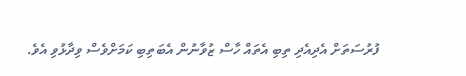ފުރުސަތަށް އެދިއެދި ތިބި އެތައް ހާސް ޒުވާނުން އެބަތިބި ކަމަށްވެސް ވިދާޅުވި އެވެ.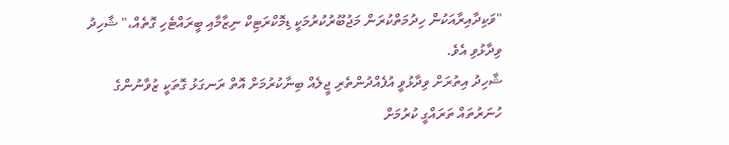"ވަކިދާއިރާއަކުން ހިދުމަތްކުރަން މަޖުބޫރުކުރުމަކީ ޑިމޮކްރަޓިކް ނިޒާމާއި ބީރައްޓެހި ގޮތެއް،" ޝާހިދު ވިދާޅުވި އެވެ.
ޝާހިދު އިތުރަށް ވިދާޅުވީ އުފެއްދުންތެރި ޖީލެއް ބިނާކުރުމަށް އޮތް ރަނގަޅު ގޮތަކީ ޒުވާނުންގެ ހުނަރުތައް ތަރައްގީ ކުރުމަށް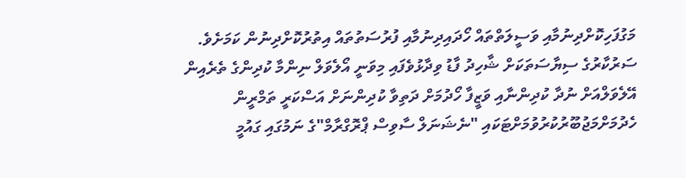މަގުފަހިކޮށްދިނުމާއި ވަސީލަތްތައް ހޯދައިދިނުމާއި ފުރުސަތުތައް އިތުރުކޮށްދިނުން ކަމަށެވެ.
ސަރުކާރުގެ ސިޔާސަތަކަށް ޝާހިދު ފާޑު ވިދާޅުވެފައި މިވަނީ އޯލެވަލް ނިންމާ ކުދިންގެ ތެރެއިން އޭލެވަލްއަށް ނުދާ ކުދިންނާއި ވަޒީފާ ހޯދުމަށް ދަތިވާ ކުދިންނަށް އަސްކަރީ ތަމްރީން ހެދުމަށްމަޖުބޫރުކުރުވުމަށްޓަކައި "ނެޝަނަލް ސާވިސް ޕްރޮގްރާމް"ގެ ނަމުގައި ގައުމީ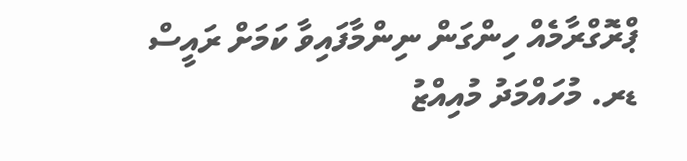ޕްރޮގްރާމެއް ހިންގަން ނިންމާފައިވާ ކަމަށް ރައީސް ޑރ. މުހައްމަދު މުއިއްޒު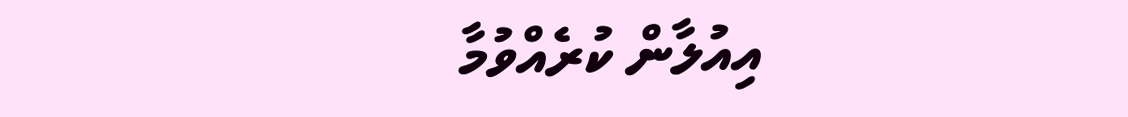އިއުލާން ކުރެއްވުމާ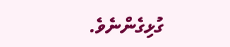ގުޅިގެންނެވެ.